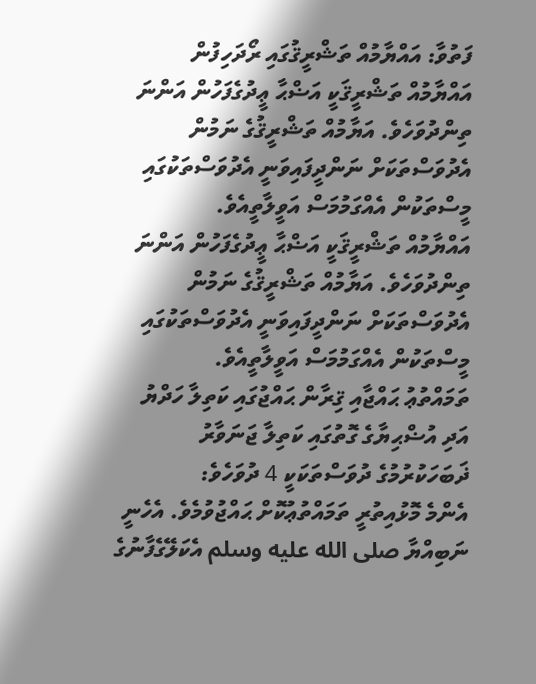ފަތުވާ: އައްޔާމުއް ތަޝްރީޤުގައި ރޯދަހިފުން
އައްޔާމުއް ތަޝްރީޤަކީ އަޟްޙާ ޢީދުގެފަހުން އަންނަ ތިންދުވަހެވެ. އަޔާމުއް ތަޝްރީޤުގެ ނަމުން އެދުވަސްތަކަށް ނަންދީފައިވަނީ އެދުވަސްތަކުގައި މީސްތަކުން އެއްގަމުމަސް އަވީލާތީއެވެ.
އައްޔާމުއް ތަޝްރީޤަކީ އަޟްޙާ ޢީދުގެފަހުން އަންނަ ތިންދުވަހެވެ. އަޔާމުއް ތަޝްރީޤުގެ ނަމުން އެދުވަސްތަކަށް ނަންދީފައިވަނީ އެދުވަސްތަކުގައި މީސްތަކުން އެއްގަމުމަސް އަވީލާތީއެވެ.
ތަމައްތުޢު ޙައްޖާއި ޤިރާން ޙައްޖުގައި ކަތިލާ ހަދްޔު އަދި އުޟްޙިޔާގެ ގޮތުގައި ކަތިލާ ޖަނަވާރު ޛަބަހަކުރުމުގެ ދުވަސްތަކަކީ 4 ދުވަހެވެ:
އެންމެ މޮޅުއިތުރީ ތަމައްތުޢުކޮށް ޙައްޖުވުމެވެ. އެހެނީ ނަބިއްޔާ صلى الله عليه وسلم އެކަލޭގެފާނުގެ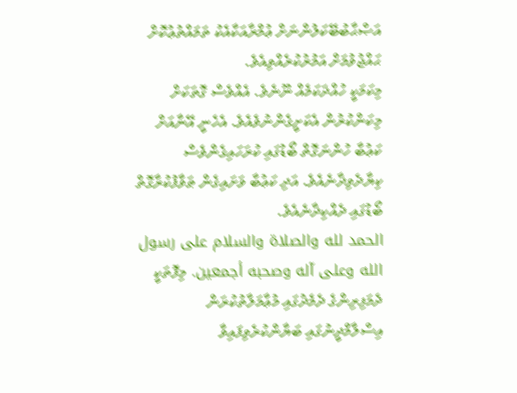އަޞްޙާބުބޭކަލުންނަށް ޢުމްރާއަކާއެކު ތަމައްތުޢުކޮށް ޙައްޖުވުމަށް އަމުރުކުރެއްވިއެވެ.
މިކަމަކީ ހުއްދަކަމެއް ނޫނެވެ. އެއްވެސް ގޮތަކަށް މިކަންކުރުން އެކަށީގެންނުވެއެވެ. އެހެނީ އޭނާއަށް ކަޢުބާ ހުންނަގޮތް ބޯޑުގައި ކުރަހައިގެންވެސް ކިޔާދެވިދާނެއެވެ. އަދި ކަޢުބާ ވަށައިގެން ޠަވާފުކުރާގޮތް ބޯޑުގައި ދެއްކިދާނެއެވެ.
الحمد لله والصلاة والسلام على رسول الله وعلى آله وصحبه أجمعين. މިފޮތަކީ ދެމަފިރިންގެ ދެމެދުގައި މުޢާމަލާތުކުރަން އިސްލާމްދީނުގައި ބަޔާންކުރެވިފައިވާ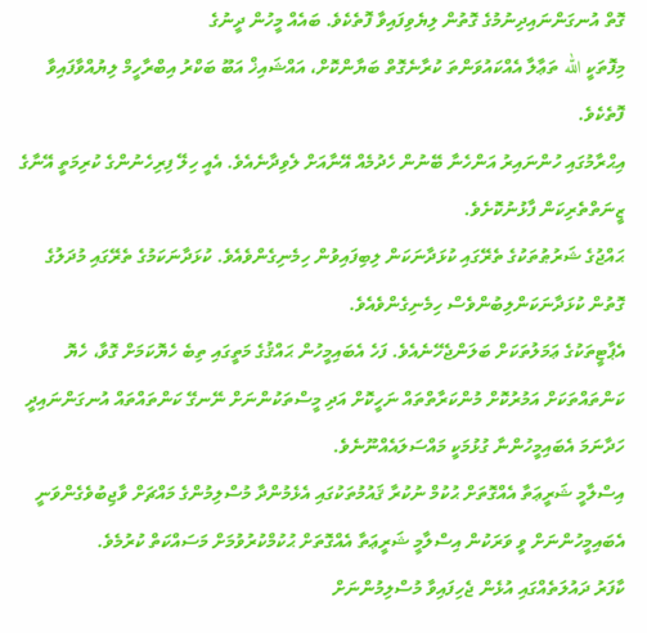ގޮތް އުނގަންނައިދިނުމުގެ ގޮތުން ލިޔެވިފައިވާ ފޮތެކެވެ. ބައެއް މީހުން ދީނުގެ
މިފޮތަކީ الله ތަޢާލާ އެއްކައުވަންތަ ކުރާނެގޮތް ބަޔާންކޮށް، އައްޝައިޚް އަބޫ ބަކްރު އިބްރާހީމް ލިޔުއްވާފައިވާ ފޮތެކެވެ.
އިޙްރާމުގައި ހުންނައިރު އަންހެނާ ބޭނުން ހެދުމެއް އޭނާއަށް ލެވިދާނެއެވެ. އެއީ ހިލޭ ފިރިހެނުންގެ ކުރިމަތީ އޭނާގެ ޒީނަތްތެރިކަން ފާޅުނުކޮށެވެ.
ޙައްޖުގެ ޝަރުޠުތަކުގެ ތެރޭގައި ކުޅަދާނަކަން ލިބިފައިވުން ހިމެނިގެންވެއެވެ. ކުޅަދާނަކަމުގެ ތެރޭގައި މުދަލުގެ ގޮތުން ކުޅަދާނަކަންލިބުންވެސް ހިމެނިގެންވެއެވެ.
އެޕާޓީތަކުގެ ޢަމަލުތަކަށް ބަލަންޖެހޭނެއެވެ. ފަހެ އެބައިމީހުން ޙައްޤުގެ މަތީގައި ތިބެ ހެޔޮކަމަށް ގޮވާ، ހެޔޮ ކަންތައްތަކަށް އަމުރުކޮށް މުންކަރާތްތައް ނަހީކޮށް އަދި މީސްތަކުންނަށް ނޭނގޭ ކަންތައްތައް އުނގަންނައިދީ ހަދާނަމަ އެބައިމީހުންނާ ގުޅުމަކީ މައްސަލައެއްނޫނެވެ.
އިސްލާމީ ޝަރީޢަތާ އެއްގޮތަށް ޙުކުމް ނުކުރާ ޤައުމުތަކުގައި އެޅެމުންދާ މުސްލިމުންގެ މައްޗަށް ވާޖިބުވެގެންވަނީ އެބައިމީހުންނަށް ވީ ވަރަކުން އިސްލާމީ ޝަރީޢަތާ އެއްގޮތަށް ޙުކުމްކުރުވުމަށް މަސައްކަތް ކުރުމެވެ.
ކާފަރު ދައުލަތެއްގައި އުޅެން ޖެހިފައިވާ މުސްލިމުންނަށް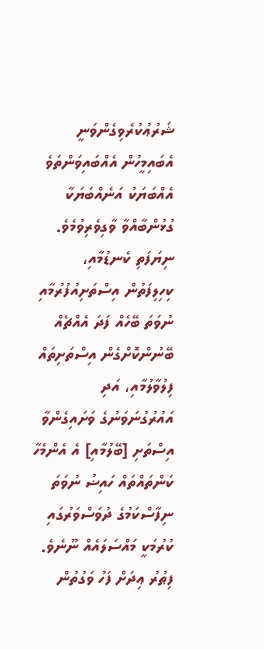ޝަރުޢުކުރެވިގެންވަނީ އެބައިމީހުން އެއްބައިވަންތަވެ އެއްބަޔަކު އަނެއްބަޔަކާ ގުޅުންބާއްވާ ވާގިވެރިވުމެވެ.
ނިޔަފަތި ކެނޑުމާއި، ކިހިލިފަތުން އިސްތަށިއުފުރުމާއި ނުވަތަ ބޭހެއް ފަދަ އެއްޗެއް ބޭނުންކޮށްގެން އިސްތަށިތައް ފިލުވާލުމާއި، އަދި އައުރުގުނަވަނުގެ ވަށައިގެންވާ އިސްތަށި [ބޭލުމާއި] އެ އެންމެހާ ކަންތައްތައް ހައިޟު ނުވަތަ ނިފާސްކަމުގެ ދުވަސްވަރުގައި ކުރުމަކީ މައްސަލައެއް ނޫނެވެ.
ފިޠުރު ޢިދަށް ފަހު ވަގުތުން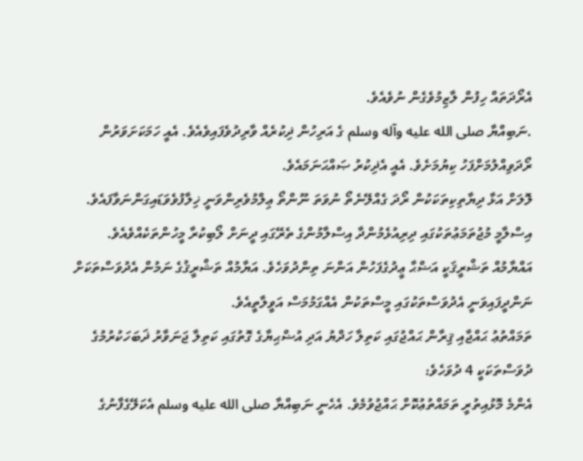އެރޯދަތައް ހިފުން ލާޒިމުވެގެން ނުވެއެވެ.
.ނަބިއްޔާ صلى الله عليه وآله وسلم ގެ އަރިހުން ޛިކުރެއް ވާރިދުވެފައިވެއެވެ. އެއީ ހަމަކަށަވަރުން ރޯދަވިއްލުމަށްފަހު ކިޔުމަށެވެ. އެއީ އެޛިކުރު ޞައްޙަނަމައެވެ.
ލޮލަށް އަޅާ ދިޔާތިކިތަކަކުން ރޯދަ ގެއްލޭނެތޯ ނުވަތަ ނޫންތޯ ޢިލްމުވެރިންވަނީ ޚިލާފުވެވަޑައިގަންނަވާފައެވެ.
އިސްލާމީ މުޖުތަމަޢުތަކުގައި ދިރިއުޅެމުންދާ އިސްލާމުންގެ ތެރޭގައި ދީނަށް ލޯބިކުރާ މީހުންތަކެއްވެއެވެ.
އައްޔާމުއް ތަޝްރީޤަކީ އަޟްޙާ ޢީދުގެފަހުން އަންނަ ތިންދުވަހެވެ. އަޔާމުއް ތަޝްރީޤުގެ ނަމުން އެދުވަސްތަކަށް ނަންދީފައިވަނީ އެދުވަސްތަކުގައި މީސްތަކުން އެއްގަމުމަސް އަވީލާތީއެވެ.
ތަމައްތުޢު ޙައްޖާއި ޤިރާން ޙައްޖުގައި ކަތިލާ ހަދްޔު އަދި އުޟްޙިޔާގެ ގޮތުގައި ކަތިލާ ޖަނަވާރު ޛަބަހަކުރުމުގެ ދުވަސްތަކަކީ 4 ދުވަހެވެ:
އެންމެ މޮޅުއިތުރީ ތަމައްތުޢުކޮށް ޙައްޖުވުމެވެ. އެހެނީ ނަބިއްޔާ صلى الله عليه وسلم އެކަލޭގެފާނުގެ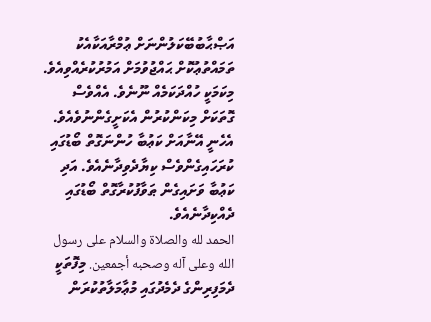އަޞްޙާބުބޭކަލުންނަށް ޢުމްރާއަކާއެކު ތަމައްތުޢުކޮށް ޙައްޖުވުމަށް އަމުރުކުރެއްވިއެވެ.
މިކަމަކީ ހުއްދަކަމެއް ނޫނެވެ. އެއްވެސް ގޮތަކަށް މިކަންކުރުން އެކަށީގެންނުވެއެވެ. އެހެނީ އޭނާއަށް ކަޢުބާ ހުންނަގޮތް ބޯޑުގައި ކުރަހައިގެންވެސް ކިޔާދެވިދާނެއެވެ. އަދި ކަޢުބާ ވަށައިގެން ޠަވާފުކުރާގޮތް ބޯޑުގައި ދެއްކިދާނެއެވެ.
الحمد لله والصلاة والسلام على رسول الله وعلى آله وصحبه أجمعين. މިފޮތަކީ ދެމަފިރިންގެ ދެމެދުގައި މުޢާމަލާތުކުރަން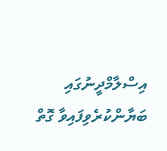އިސްލާމްދީނުގައި ބަޔާންކުރެވިފައިވާ ގޮތް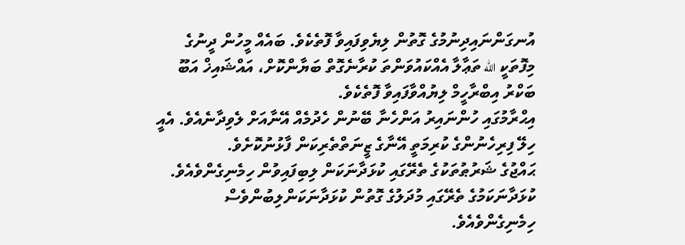އުނގަންނައިދިނުމުގެ ގޮތުން ލިޔެވިފައިވާ ފޮތެކެވެ. ބައެއް މީހުން ދީނުގެ
މިފޮތަކީ الله ތަޢާލާ އެއްކައުވަންތަ ކުރާނެގޮތް ބަޔާންކޮށް، އައްޝައިޚް އަބޫ ބަކްރު އިބްރާހީމް ލިޔުއްވާފައިވާ ފޮތެކެވެ.
އިޙްރާމުގައި ހުންނައިރު އަންހެނާ ބޭނުން ހެދުމެއް އޭނާއަށް ލެވިދާނެއެވެ. އެއީ ހިލޭ ފިރިހެނުންގެ ކުރިމަތީ އޭނާގެ ޒީނަތްތެރިކަން ފާޅުނުކޮށެވެ.
ޙައްޖުގެ ޝަރުޠުތަކުގެ ތެރޭގައި ކުޅަދާނަކަން ލިބިފައިވުން ހިމެނިގެންވެއެވެ. ކުޅަދާނަކަމުގެ ތެރޭގައި މުދަލުގެ ގޮތުން ކުޅަދާނަކަންލިބުންވެސް ހިމެނިގެންވެއެވެ.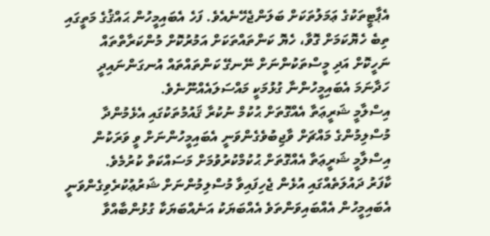އެޕާޓީތަކުގެ ޢަމަލުތަކަށް ބަލަންޖެހޭނެއެވެ. ފަހެ އެބައިމީހުން ޙައްޤުގެ މަތީގައި ތިބެ ހެޔޮކަމަށް ގޮވާ، ހެޔޮ ކަންތައްތަކަށް އަމުރުކޮށް މުންކަރާތްތައް ނަހީކޮށް އަދި މީސްތަކުންނަށް ނޭނގޭ ކަންތައްތައް އުނގަންނައިދީ ހަދާނަމަ އެބައިމީހުންނާ ގުޅުމަކީ މައްސަލައެއްނޫނެވެ.
އިސްލާމީ ޝަރީޢަތާ އެއްގޮތަށް ޙުކުމް ނުކުރާ ޤައުމުތަކުގައި އެޅެމުންދާ މުސްލިމުންގެ މައްޗަށް ވާޖިބުވެގެންވަނީ އެބައިމީހުންނަށް ވީ ވަރަކުން އިސްލާމީ ޝަރީޢަތާ އެއްގޮތަށް ޙުކުމްކުރުވުމަށް މަސައްކަތް ކުރުމެވެ.
ކާފަރު ދައުލަތެއްގައި އުޅެން ޖެހިފައިވާ މުސްލިމުންނަށް ޝަރުޢުކުރެވިގެންވަނީ އެބައިމީހުން އެއްބައިވަންތަވެ އެއްބަޔަކު އަނެއްބަޔަކާ ގުޅުންބާއްވާ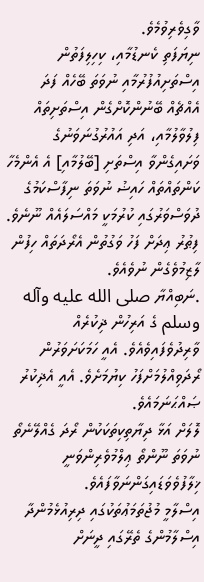ވާގިވެރިވުމެވެ.
ނިޔަފަތި ކެނޑުމާއި، ކިހިލިފަތުން އިސްތަށިއުފުރުމާއި ނުވަތަ ބޭހެއް ފަދަ އެއްޗެއް ބޭނުންކޮށްގެން އިސްތަށިތައް ފިލުވާލުމާއި، އަދި އައުރުގުނަވަނުގެ ވަށައިގެންވާ އިސްތަށި [ބޭލުމާއި] އެ އެންމެހާ ކަންތައްތައް ހައިޟު ނުވަތަ ނިފާސްކަމުގެ ދުވަސްވަރުގައި ކުރުމަކީ މައްސަލައެއް ނޫނެވެ.
ފިޠުރު ޢިދަށް ފަހު ވަގުތުން އެރޯދަތައް ހިފުން ލާޒިމުވެގެން ނުވެއެވެ.
.ނަބިއްޔާ صلى الله عليه وآله وسلم ގެ އަރިހުން ޛިކުރެއް ވާރިދުވެފައިވެއެވެ. އެއީ ހަމަކަށަވަރުން ރޯދަވިއްލުމަށްފަހު ކިޔުމަށެވެ. އެއީ އެޛިކުރު ޞައްޙަނަމައެވެ.
ލޮލަށް އަޅާ ދިޔާތިކިތަކަކުން ރޯދަ ގެއްލޭނެތޯ ނުވަތަ ނޫންތޯ ޢިލްމުވެރިންވަނީ ޚިލާފުވެވަޑައިގަންނަވާފައެވެ.
އިސްލާމީ މުޖުތަމަޢުތަކުގައި ދިރިއުޅެމުންދާ އިސްލާމުންގެ ތެރޭގައި ދީނަށް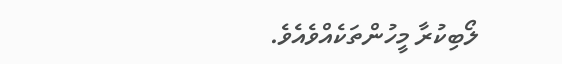ލޯބިކުރާ މީހުންތަކެއްވެއެވެ.